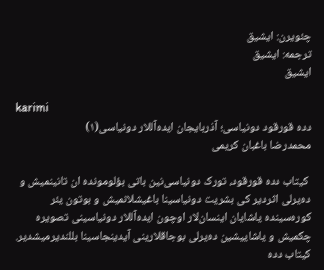چئویرن: ایشیق
ترجمه: ایشیق
ایشیق

karimi
دده قورقود دونیاسی‌؛ آذربایجان ایده‌آللار دونیاسی(۱)
محمدرضا باغبان کریمی

 کیتاب دده قورقود، تورک دونیاسی‌نین باتی بؤلومونده ان تانینمیش و ده‌یرلی اثردیر کی بشریت دونیاسینا باغیشلانمیش و بوتون یئر کوره‌سینده یاشایان اینسان‌لار اوچون ایده‌آللار دونیاسینی تصویره چکمیش و یاشاییشین ده‌یرلی بوجاقلارینی آیدینجاسینا بللندیرمیشدیر.
کیتاب دده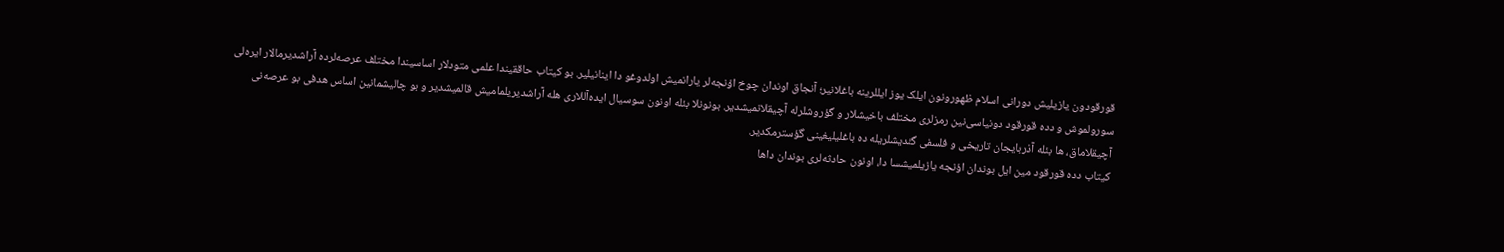قورقودون یازیلیش دورانی اسلام ظهورونون ایلک یوز ایللرینه باغلانیر؛ آنجاق اوندان چوخ اؤنجه‌لر یارانمیش اولدوغو دا اینانیلیر. بو کیتاب حاققیندا علمی متودلار اساسیندا مختلف عرصه‌لرده آراشدیرمالار ایره‌لی سورولموش و دده قورقود دونیاسی‌نین رمزلری مختلف باخیشلار و گؤروشلرله آچیقلانمیشدیر. بونونلا بئله اونون سوسیال ایده‌آللاری هله آراشدیریلمامیش قالمیشدیر و بو چالیشمانین اساس هدفی بو عرصه‌نی آچیقلاماق، ها بئله آذربایجان تاریخی و فلسفی گئدیشلریله ده باغلیلیغینی گؤسترمکدیر.
کیتاب دده قورقود مین ایل بوندان اؤنجه یازیلمیشسا دا، اونون حادثه‌لری بوندان داها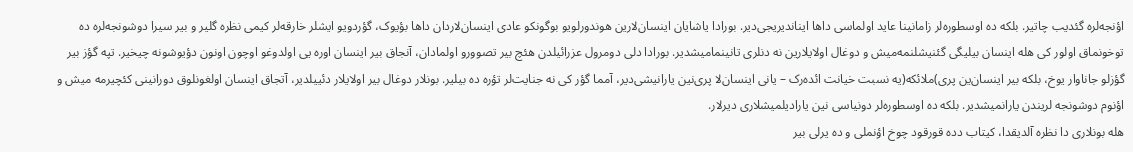اؤنجه‌لره گئدیب چاتیر. بلکه ده اوسطوره‌لر زامانینا عاید اولماسی داها ایناندیریجی‌دیر. بورادا یاشایان اینسان‌لارین هوندورلویو بوگونکو عادی اینسان‌لاردان داها بؤیوک، گؤردویو ایشلر خارقه‌لر کیمی نظره گلیر و بیر سیرا دوشونجه‌لره ده توخونماق اولور کی هله اینسان‌ بیلیگی گئنیشلنمه‌میش و دوغال اولایلارین نه دنلری تانینمامیشدیر. بورادا دلی دومرول عزرائیلدن هئچ بیر تصوورو اولمادان، آنجاق بیر اینسان‌ اوره یی اولدوغو اوچون اونون دؤیوشونه چیخیر. تپه گؤز بیر گؤزلو جاناوار یوخ، بلکه بیر اینسان‌ین پری)ملائکه(یه نسبت خیانت ائده‌رک – یانی اینسان‌لا پری‌نین یارانیشی‌دیر، آمما گؤر کی نه جنایت‌لر تؤره ده بیلیر. بونلار دوغال بیر اولایلار دئییلدیر، آتجاق اینسان‌ اولغونلوق دورانینی کئچیرمه میش و اؤنوم دوشونجه لریندن یارانمیشدیر. بلکه ده اوسطوره‌لر دونیاسی نین یارادیلمیشلاری دیرلار.
هله بونلاری دا نظره آلدیقدا، کیتاب دده قورقود چوخ اؤنملی و ده یرلی بیر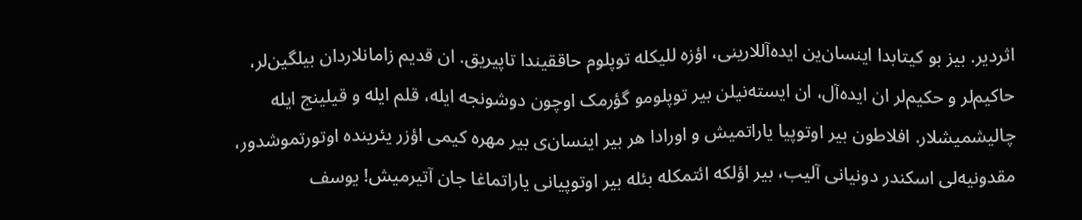اثردیر. بیز بو کیتابدا اینسان‌ین ایده‌آللارینی، اؤزه للیکله توپلوم حاققیندا تاپیریق. ان قدیم زامانلاردان بیلگین‌لر، حاکیم‌لر و حکیم‌لر ان ایده‌آل، ان ایسته‌نیلن بیر توپلومو گؤرمک اوچون دوشونجه ایله، قلم ایله و قیلینج ایله چالیشمیشلار. افلاطون بیر اوتوپیا یاراتمیش و اورادا هر بیر اینسان‌ی بیر مهره کیمی اؤزر یئرینده اوتورتموشدور، مقدونیه‌لی اسکندر دونیانی آلیب، بیر اؤلکه ائتمکله بئله بیر اوتوپیانی یاراتماغا جان آتیرمیش! یوسف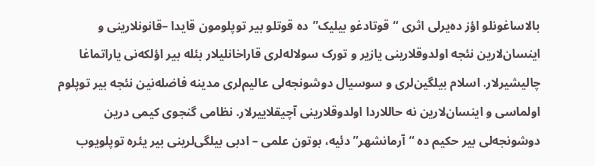بالاساغونلو اؤز ده‌یرلی اثری “قوتادغو بیلیک”ده قوتلو بیر توپلومون قایدا –قانونلارینی و اینسان‌لارین نئجه اولدوقلارینی یازیر و تورک سولاله‌لری قاراخانلیلار بئله بیر اؤلکه‌نی یاراتماغا چالیشیرلار. اسلام بیلگین‌لری و سوسیال دوشونجه‌لی عالیم‌لری مدینه فاضله‌نین نئجه بیر توپلوم اولماسی و اینسان‌لارین نه حاللاردا اولدوقلارینی آچیقلاییرلار. نظامی گنجوی کیمی درین دوشونجه‌لی بیر حکیم ده “آرمانشهر” دئیه، بوتون علمی – ادبی بیلگی‌لرینی بیر یئره توپلویوب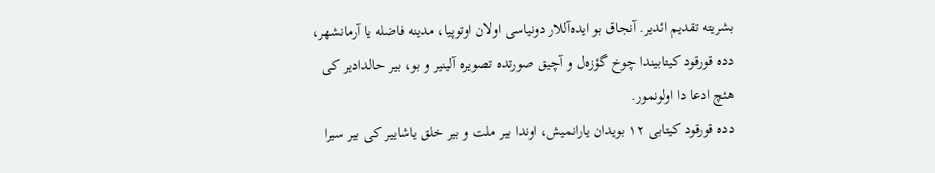بشریته تقدیم ائدیر. آنجاق بو ایده‌آللار دونیاسی اولان اوتوپیا، مدینه فاضله یا آرمانشهر، دده قورقود کیتابیندا چوخ گؤزه‌ل و آچیق صورتده تصویره آلینیر و بو، بیر حالدادیر کی هئچ ادعا دا اولونمور.
دده قورقود کیتابی ۱۲ بویدان یارانمیش، اوندا بیر ملت و بیر خلق یاشاییر کی بیر سیرا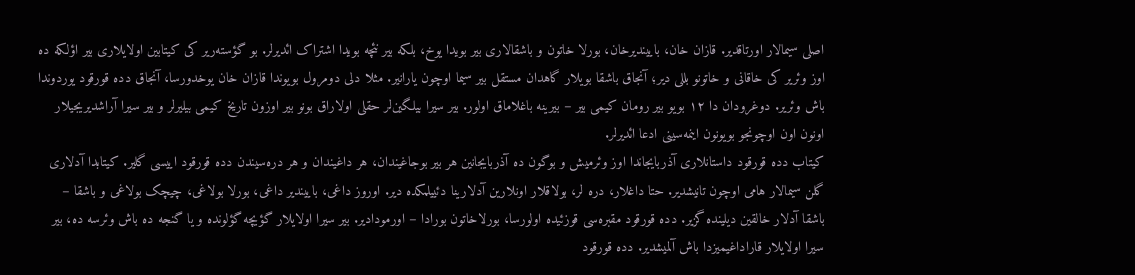اصلی سیمالار اورتاقدیر. قازان خان، باییندیرخان، بورلا خاتون و باشقالاری بیر بویدا یوخ، بلکه بیر نئچه بویدا اشتراک ائدیرلر. بو گؤسته‌ریر کی کیتابین اولایلاری بیر اؤلکه ده اوز وئریر کی خاقانی و خاتونو بللی دیر؛ آنجاق باشقا بویلار گاهدان مستقل بیر سیما اوچون یارانیر. مثلا دلی دومرول بویوندا قازان خان یوخدورسا، آنجاق دده قورقود یوردوندا باش وئریر. دوغرودان دا ۱۲ بویو بیر رومان کیمی بیر – بیرینه باغلاماق اولور. بیر سیرا بیلگین‌لر حقلی اولاراق بونو بیر اوزون تاریخ کیمی بیلیرلر و بیر سیرا آراشدیریجیلار اونون اون اوچونجو بویونون اینمه‌سینی ادعا ائدیرلر.
کیتاب دده قورقود داستانلاری آذربایجاندا اوز وئرمیش و بوگون ده آذربایجانین هر بیر بوجاغیندان، هر داغیندان و هر دره‌سیندن دده قورقود اییسی گلیر. کیتابدا آدلاری گلن سیمالار هامی اوچون تانیشدیر. حتا داغلار، دره لر، بولاقلار اونلارین آدلارینا دئییلمکده دیر. اوروز داغی، باییندیر داغی، بورلا بولاغی، چیچک بولاغی و باشقا – باشقا آدلار خالقین دیلینده گزیر. دده قورقود مقبره‌سی قوزئیده اولورسا، بورلاخاتون بورادا – اورمودادیر. بیر سیرا اولایلار گؤیچه گؤلونده و یا گنجه ده باش وئرسه ده، بیر سیرا اولایلار قاراداغیمیزدا باش آلمیشدیر. دده قورقود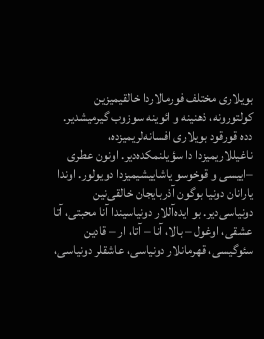بویلاری مختلف فورمالاردا خالقیمیزین کولتورونه، ذهنینه و ائوینه سوزوب گیرمیشدیر. دده قورقود بویلاری افسانه‌لریمیزده، ناغیللاریمیزدا دا سؤیلنمکده‌دیر. اونون عطری –اییسی و قوخوسو یاشاییشیمیزدا دویولور. اوندا یارانان دونیا بوگون آذربایجان خالقی‌نین دونیاسی‌دیر. بو ایده‌آللار دونیاسیندا آنا محبتی، آتا عشقی، اوغول – بالا، آنا – آتا، ار – قادین سئوگیسی، قهرمانلار دونیاسی، عاشقلر دونیاسی،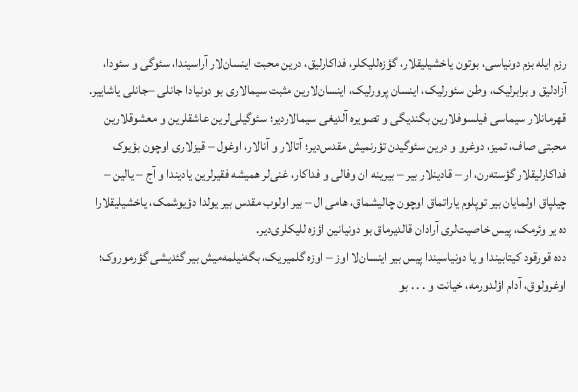رزم ایله بزم دونیاسی، بوتون یاخشیلیقلار، گؤزه‌للیکلر، فداکارلیق، درین محبت اینسان‌لار آراسیندا، سئوگی و سئودا، آزادلیق و برابرلیک، وطن سئورلیک، اینسان‌ پرورلیک، اینسان‌لارین مثبت سیمالاری بو دونیادا جانلی –جانلی یاشاییر. قهرمانلار سیماسی فیلسوفلارین بگندیگی و تصویره آلدیغی سیمالاردیر؛ سئوگیلی‌لرین عاشقلرین و معشوقلارین محبتی صاف، تمیز، دوغرو و درین سئوگیدن تؤرنمیش مقدس‌دیر؛ آتالار و آنالار، اوغول – قیزلاری اوچون بؤیوک فداکارلیقلار گؤسته‌رن، ار – قادینلار بیر – بیرینه ان وفالی و فداکار، غنی‌لر همیشه فقیرلرین یادیندا و آج – یالین – چیلپاق اولمایان بیر توپلوم یاراتماق اوچون چالیشماق، هامی ال – بیر اولوب مقدس بیر یولدا دؤیوشمک، یاخشیلیقلارا ده یر وئرمک، پیس خاصیت‌لری آرادان قالدیرماق بو دونیانین اؤزه ‌للیکلری‌دیر.
دده قورقود کیتابیندا و یا دونیاسیندا پیس بیر اینسان‌لا اوز – اوزه گلمیریک، بگه‌نیلمه‌میش بیر گئدیشی گؤرموروک؛ اوغرولوق، آدام اؤلدورمه، خیانت و . . . بو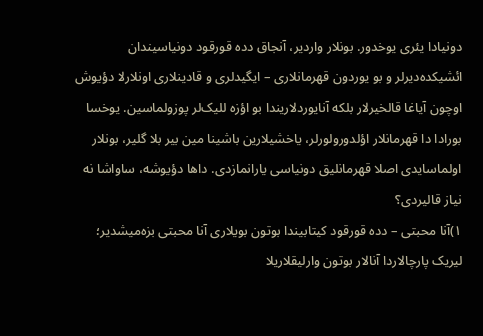دونیادا یئری یوخدور. بونلار واردیر، آنجاق دده قورقود دونیاسیندان ائشیکده‌دیرلر و بو یوردون قهرمانلاری – ایگیدلری و قادینلاری اونلارلا دؤیوش اوچون آیاغا قالخیرلار بلکه آنایوردلاریندا بو اؤزه للیک‌لر پوزولماسین. یوخسا بورادا دا قهرمانلار اؤلدورولورلر، یاخشیلارین باشینا مین بیر بلا گلیر، بونلار اولماسایدی اصلا قهرمانلیق دونیاسی یارانمازدی. داها دؤیوشه، ساواشا نه نیاز قالیردی؟
۱)آنا محبتی – دده قورقود کیتابیندا بوتون بویلاری آنا محبتی بزه‌میشدیر؛ لیریک پارچالاردا آنالار بوتون وارلیقلاریلا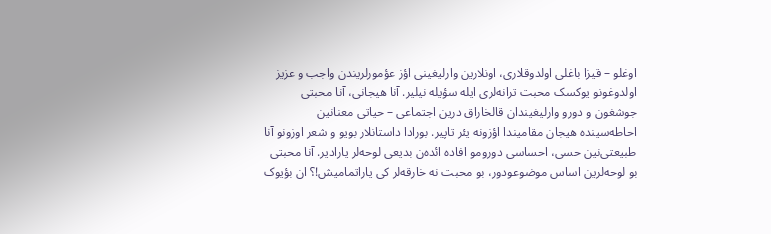اوغلو – قیزا باغلی اولدوقلاری، اونلارین وارلیغینی اؤز عؤمورلریندن واجب و عزیز اولدوغونو یوکسک محبت ترانه‌لری ایله سؤیله نیلیر. آنا هیجانی، آنا محبتی جوشغون و دورو وارلیغیندان قالخاراق درین اجتماعی – حیاتی معنانین احاطه‌سینده هیجان مقامیندا اؤزونه یئر تاپیر. بورادا داستانلار بویو و شعر اوزونو آنا طبیعتی‌نین حسی، احساسی دورومو افاده ائده‌ن بدیعی لوحه‌لر یارادیر. آنا محبتی بو لوحه‌لرین اساس موضوعودور، بو محبت نه خارقه‌لر کی یاراتمامیش!؟ ان بؤیوک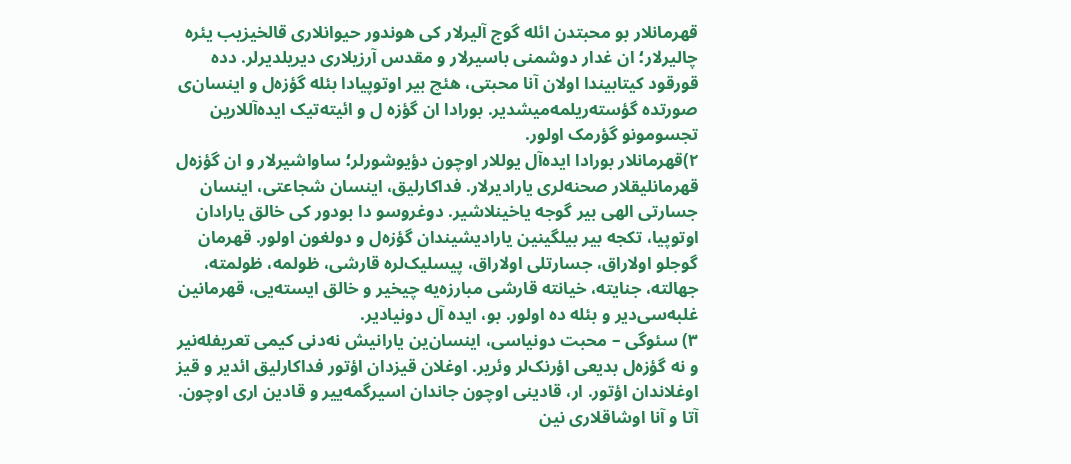قهرمانلار بو محبتدن ائله گوج آلیرلار کی هوندور حیوانلاری قالخیزیب یئره چالیرلار؛ ان غدار دوشمنی باسیرلار و مقدس آرزیلاری دیریلدیرلر. دده قورقود کیتابیندا اولان آنا محبتی، هئچ بیر اوتوپیادا بئله گؤزه‌ل و اینسان‌ی صورتده گؤسته‌ریلمه‌میشدیر. بورادا ان گؤزه ل و ائیته‌تیک ایده‌آللارین تجسومونو گؤرمک اولور.
۲)قهرمانلار بورادا ایده‌آل یوللار اوچون دؤیوشورلر؛ ساواشیرلار و ان گؤزه‌ل قهرمانلیقلار صحنه‌لری یارادیرلار. فداکارلیق، اینسان‌ شجاعتی، اینسان‌ جسارتی الهی بیر گوجه یاخینلاشیر. دوغروسو دا بودور کی خالق یارادان اوتوپیا، تکجه بیر بیلگینین یارادیشیندان گؤزه‌ل و دولغون اولور. قهرمان گوجلو اولاراق، جسارتلی اولاراق، پیسلیک‌لره قارشی، ظولمه، ظولمته، جهالته، جنایته، خیانته قارشی مبارزه‌یه چیخیر و خالق ایسته‌یی، قهرمانین غلبه‌سی‌دیر و بئله ده اولور. بو، ایده آل دونیادیر.
۳) سئوگی – محبت دونیاسی، اینسان‌ین یارانیش نه‌دنی کیمی تعریفله‌نیر و نه گؤزه‌ل بدیعی اؤرنک‌لر وئریر. اوغلان قیزدان اؤتور فداکارلیق ائدیر و قیز اوغلاندان اؤتور. ار، قادینی اوچون جاندان اسیرگمه‌ییر و قادین اری اوچون. آتا و آنا اوشاقلاری نین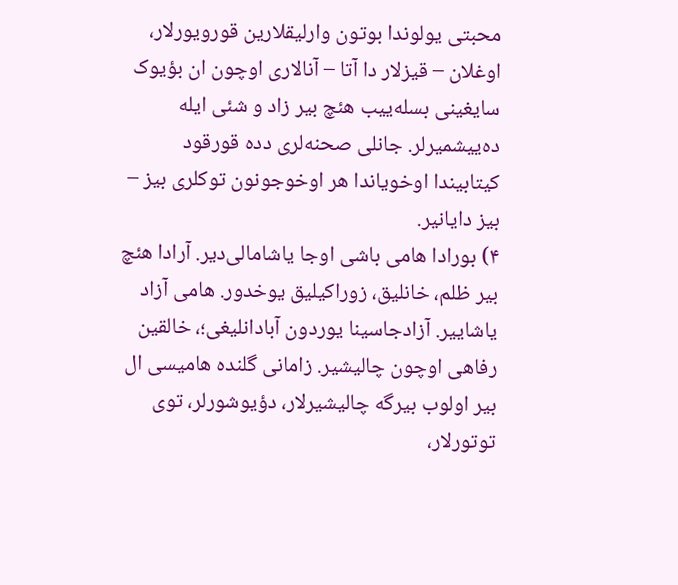محبتی یولوندا بوتون وارلیقلارین قورویورلار، اوغلان – قیزلار دا آتا – آنالاری اوچون ان بؤیوک سایغینی بسله‌ییب هئچ بیر زاد و شئی ایله ده‌ییشمیرلر. جانلی صحنه‌لری دده قورقود کیتابیندا اوخویاندا هر اوخوجونون توکلری بیز – بیز دایانیر.
۴) بورادا هامی باشی اوجا یاشامالی‌دیر. آرادا هئچ بیر ظلم، خانلیق، زوراکیلیق یوخدور. هامی آزاد یاشاییر. آزادجاسینا یوردون آبادانلیغی؛، خالقین رفاهی اوچون چالیشیر. زامانی گلنده هامیسی ال بیر اولوب بیرگه چالیشیرلار، دؤیوشورلر، توی توتورلار،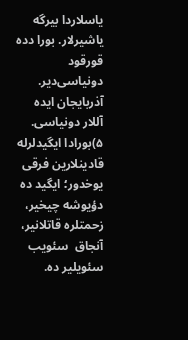یاسلاردا بیرگه یاشیرلار. بورا دده قورقود دونیاسی‌دیر. آذربایجان ایده آللار دونیاسی.
۵)بورادا ایگیدلرله قادینلارین فرقی یوخدور؛ ایگید ده دؤیوشه چیخیر، زحمتلره قاتلانیر، آنجاق  سئویب سئویلیر ده.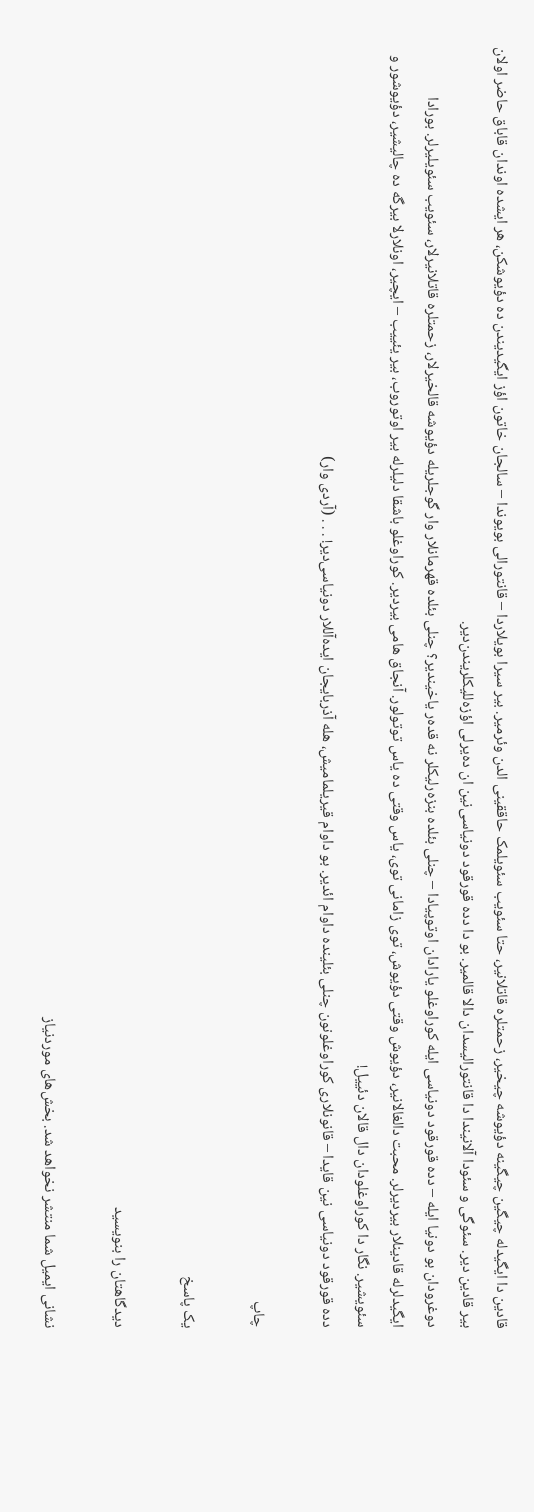قادین دا ایگیدله چیگین چیگینه دؤیوشه چیخیر، زحمتلره قاتلانیر، حتا سئویب سئویلمک حاققینی الدن وئرمیر. بیر سیرا بویلاردا – قانتورالی بویوندا – سالجان خاتون اؤز ایگیدیندن ده دؤیوشکن، هر ایشده اوندان قاباق حاضر اولان بیر قادین دیر. سئوگی و سئودا آلانیندا دا قانتورالیسدان دالا قالمیر. بو دا دده قورقود دونیاسی‌نین ان ده‌یرلی اؤزه‌للیکلریندن‌دیر.
دوغرودان بو دونیا ایله – دده قورقود دونیاسی ایله کوراوغلو یارادان اوتوپیادا – چنلی بئلده بنزه‌رلیکلر نه قده‌ر یاخیندیر؟ چنلی بئلده قهرمانلار وار گوجلریله دؤیوشه قالخیرلار، زحمتلره قاتلانیرلار، سئویب سئویلیرلر. بورادا ایگیدلرله قادینلار بیردیرلر. محبت دالغالانیر، دؤیوش وقتی دؤیوش، توی زامانی توی، یاس وقتی ده یاس توتولور. آنجاق هامی بیردیر. کوراوغلو باشقا دلیلرله بیر اوتوروب، بیر یئییب – ایچیر، اونلارلا بیرگه ده چالیشیر، دؤیوشور و سئویشیر. نگار دا کوراوغلودان دال قالان دئییل!
دده قورقود دونیاسی نین قایدا – قانونلاری کوراوغلونون چنلی بئلینده داوام ائدیر. بو داوام قیریلمامیش، هله آذربایجان ایده‌آللار دونیاسی‌دیر! . . . (آردی وار)

چاپ

یک پاسخ

دیدگاهتان را بنویسید

نشانی ایمیل شما منتشر نخواهد شد. بخش‌های موردنیاز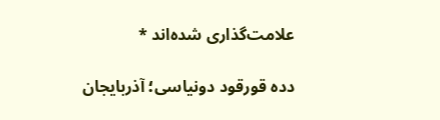علامت‌گذاری شده‌اند *

دده قورقود دونیاسی‌؛ آذربایجان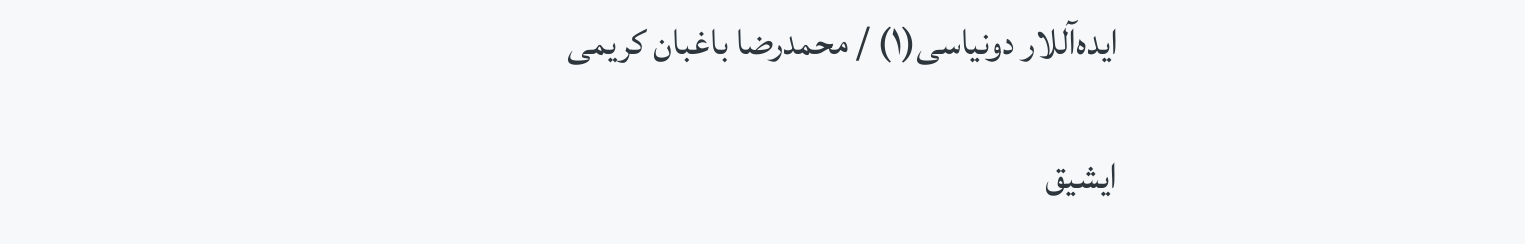ایده‌آللار دونیاسی(۱) / محمدرضا باغبان کریمی

ایشیق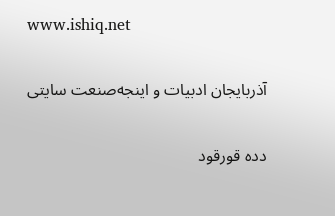www.ishiq.net

آذربایجان ادبیات و اینجه‌صنعت سایتی

دده قورقود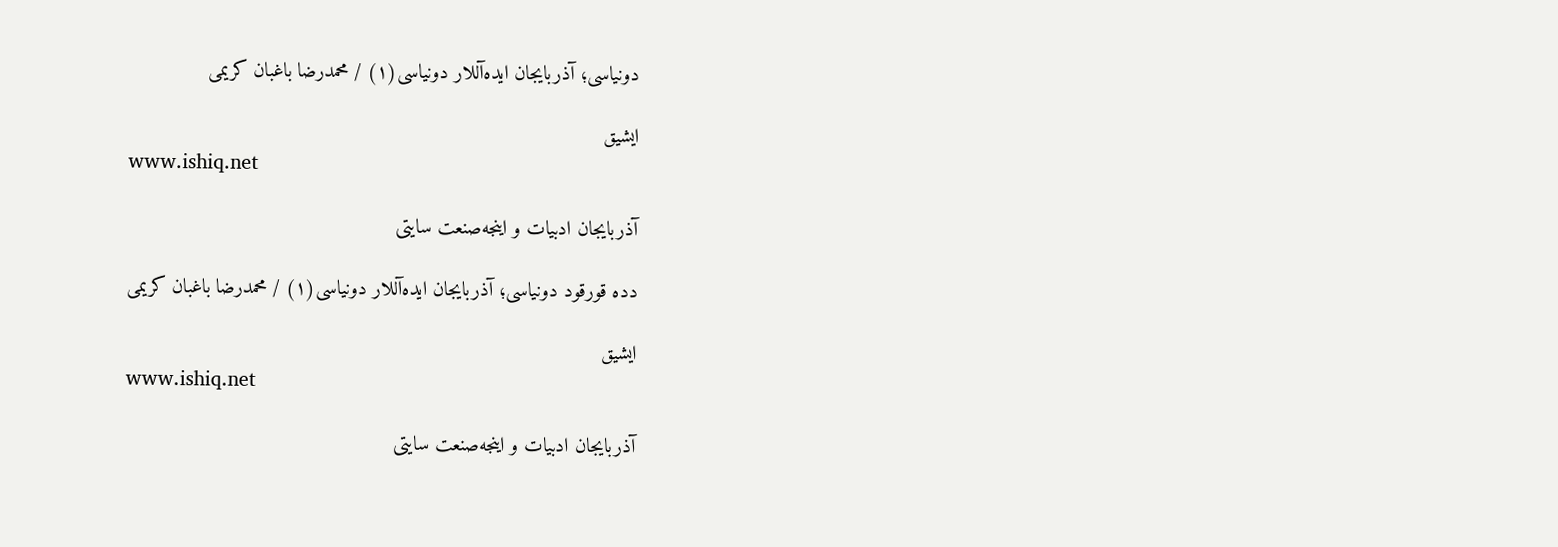دونیاسی‌؛ آذربایجان ایده‌آللار دونیاسی(۱) / محمدرضا باغبان کریمی

ایشیق
www.ishiq.net

آذربایجان ادبیات و اینجه‌صنعت سایتی

دده قورقود دونیاسی‌؛ آذربایجان ایده‌آللار دونیاسی(۱) / محمدرضا باغبان کریمی

ایشیق
www.ishiq.net

آذربایجان ادبیات و اینجه‌صنعت سایتی